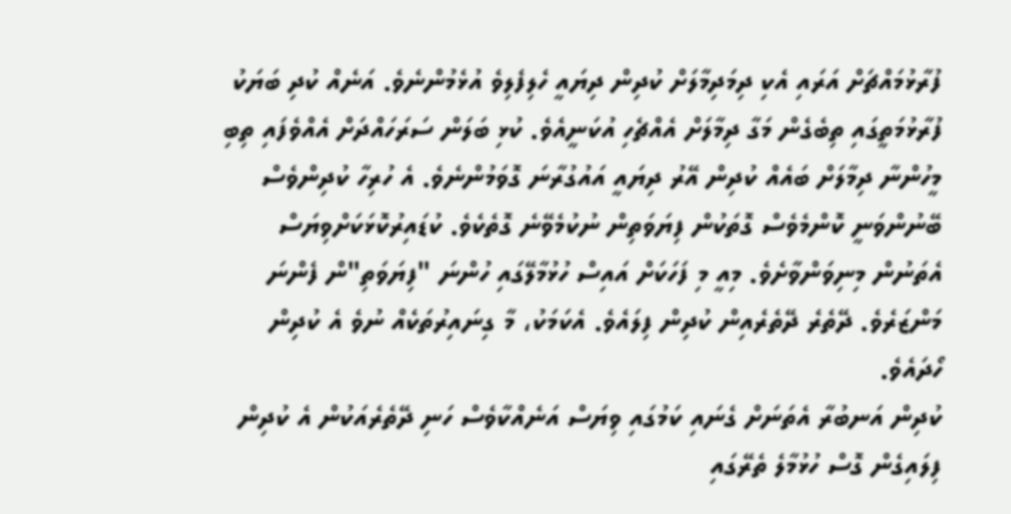ފުރާޅުމައްޗަށް އަރައި އެކި ދިމަދިމާލަށް ކުދިން ދިޔައީ ހެލިފެލިވެ އުޅެމުންނެވެ. އަނެއް ކުދި ބަޔަކު ފުރާޅުމަތީގައި ތިބެގެން މަގާ ދިމާލަށް އެއްޗެހި އުކަނީއެވެ. ކުޅި ބަލަން ސަރަހައްދަށް އެއްވެފައި ތިބި މީހުންނާ ދިމާލަށް ބައެއް ކުދިން އޭރު ދިޔައީ އައުގުރާނަ ގޮވަމުންނެވެ. އެ ހުރިހާ ކުދިންވެސް ބޭނުންވަނީ ކޮންމެވެސް ގޮތަކުން ފިޔަވަތިން ނުކުމެވޭނެ ގޮތެކެވެ. ކުޑައިރުކޮޅަކަށްވިޔަސް އެތަނުން މިނިވަންވާށެވެ. މިއީ މި ފަހަކަށް އައިސް ހުޅުމާލޭގައި ހުންނަ "ފިޔަވަތި"ން ފެންނަ މަންޒަރެވެ. ދޭތެރެ ދޭތެރެއިން ކުދިން ފިލައެވެ. އެކަމަކު، މާ ގިނައިރުތަކެއް ނުވެ އެ ކުދިން ހޯދައެވެ.
ކުދިން އަނބުރާ އެތަނަށް ގެނައި ކަމުގައި ވިޔަސް އަނެއްކާވެސް ހަނި ދޭތެރެއަކުން އެ ކުދިން ފިލައިގެން ގޮސް ހުޅުމާލެ ތެރޭގައި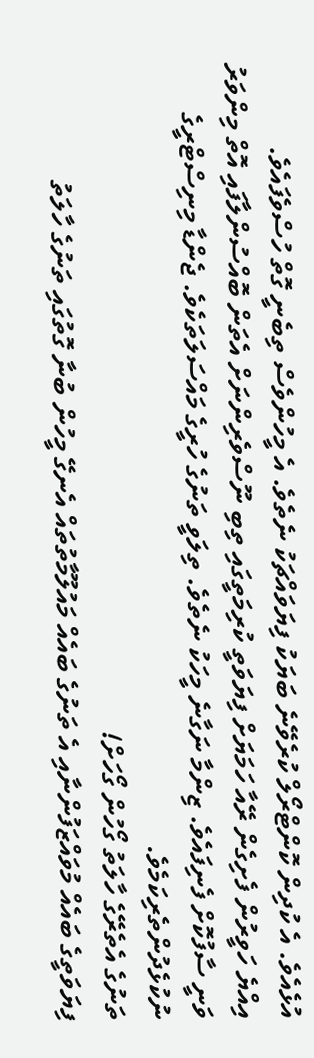އުޅެއެވެ. އެ ކުދިން ކޮންޓްރޯލް ކުރެވޭނެ ބަޔަކު ފިޔަވައްޗަކު ނެތެވެ. އެ މީހުންވެސް ތިބެނީ ގޮތް ހުސްވެފައެވެ.
އިއްޔެ ހަވީރުން ފެށިގެން ރޭއާ ހަމަޔަށް ފިޔަވަތީ ކުރިމަތީގައި ތިބި ނޫސްވެރިންނަށް އެތަން ބޮއްސުންލާފައި އޮތް މިންވަރު ވަނީ ސާފުކޮށް ފެނިފައެވެ. ޒިންމާ ނަގާނެ މީހަކު ނެތެވެ. ތިލަވީ ތަނުގެ ހުރީގެ މައްސަލަތަކެވެ. ޖެންޑާ މިނިސްޓްރީގެ ނުކުޅެދުންތެރިކަމެވެ.
ތަނުގެ އެތެރޭގެ ހާލަތު ގޯހުން ގޯހަށް!
ފިޔަވަތީގެ ބައެއް މުވައްޒަފުންނާއި އެ ތަނުގެ ބައެއް މައުލޫމާތުތައް އެނގޭ މީހުން ބުނާ ގޮތުގައި ތަނުގެ ހާލަތު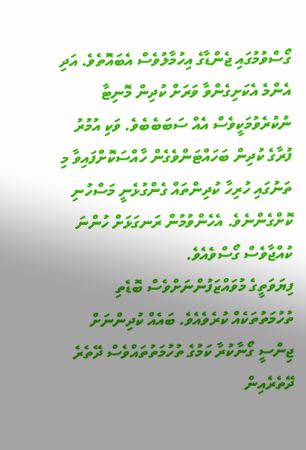ގޯސްވުމުގައި ޖެންޑާގެ އިހުމާލުވެސް އެބައޮތެވެ. އަދި އެންމެ އެކަށިގެންވާ ވަރަށް ކުދިން މޮނިޓާ ނުކުރެވުމަކީވެސް އެއް ސަބަބެބެވެ. ވަކި އުމުރު ފުރާގެ ކުދިން ބަހައްޓަންވެގެން ހާއްސަކޮށްފައިވާ މި ތަނުގައި ހުރިހާ ކުދިންތައް ގެންގުޅެނީ މަސްހުނި ކޮށްގެންނެވެ. އެހެންވުމުން ރަނގަޅަށް ހުންނަ ކުއްޖާވެސް ގޯސްވެއެވެ.
ފިޔަވަތީގެ މުވައްޒަފުންނަށްވެސް ބޮޑެތި ތުހުމަތުތަކެއް ކުރެވެއެވެ. ބައެއް ކުދިންނަށް ޖިންސީ ގޯނާކުރާ ކަމުގެ ތުހުމަތުތައްވެސް ދޭތެރެ ދޭތެރެއިން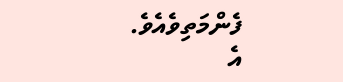ފެންމަތިވެއެވެ.
އެ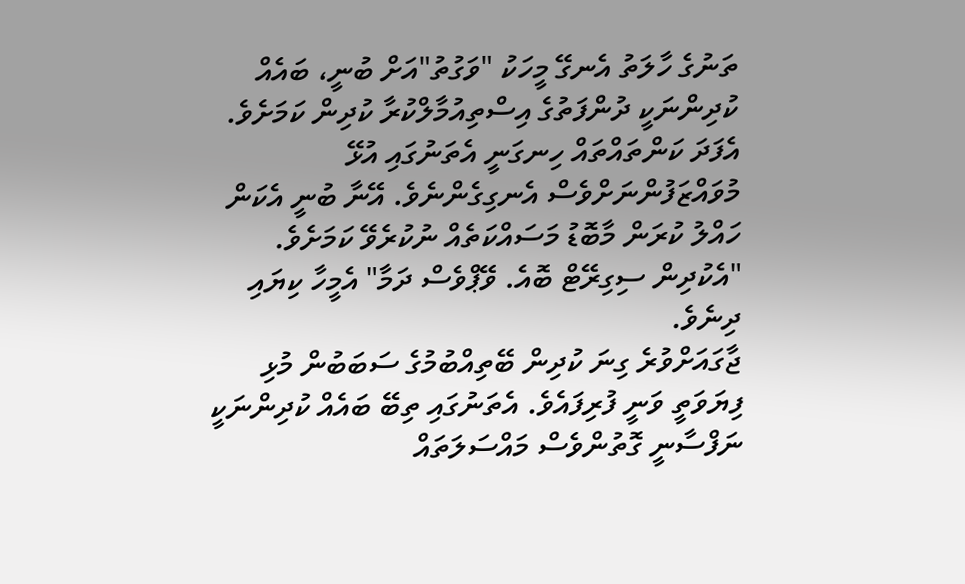ތަނުގެ ހާލަތު އެނގޭ މީހަކު "ވަގުތު"އަށް ބުނީ، ބައެއް ކުދިންނަކީ ދުންފަތުގެ އިސްތިއުމާލްކުރާ ކުދިން ކަމަށެވެ. އެފަދަ ކަންތައްތައް ހިނގަނީ އެތަނުގައި އުޅޭ މުވައްޒަފުންނަށްވެސް އެނގިގެންނެވެ. އޭނާ ބުނީ އެކަން ހައްލު ކުރަން މާބޮޑު މަސައްކަތެއް ނުކުރެވޭ ކަމަށެވެ.
"އެކުދިން ސިގިރޭޓް ބޮއެ. ވޭޕްވެސް ދަމާ" އެމީހާ ކިޔައި ދިނެވެ.
ޖާގައަށްވުރެ ގިނަ ކުދިން ބޭތިއްބުމުގެ ސަބަބުން މުޅި ފިޔަވަތީ ވަނީ ފުރިފައެވެ. އެތަނުގައި ތިބޭ ބައެއް ކުދިންނަކީ ނަފްސާނީ ގޮތުންވެސް މައްސަލަތައް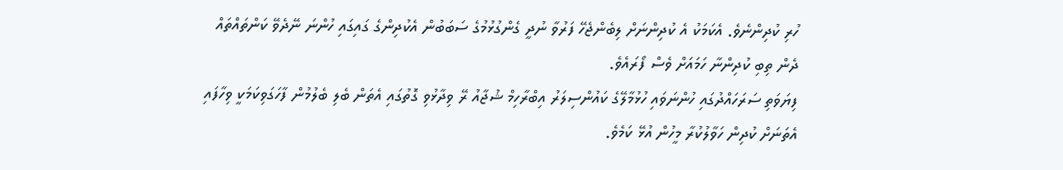ހުރި ކުދިންނެވެ. އެކަމަކު އެ ކުދިންނަށް ލިބެންޖެހޭ ފަރުވާ ނުދީ ގެންގުޅުމުގެ ސަބަބުން އެކުދިންގެ ގައިގައި ހުންނަ ނޭދެވޭ ކަންތައްތައް ދެން ތިބި ކުދިންނާ ހަމައަށް ވެސް ފޯރައެވެ.
ފިޔަވަތި ސަރަހައްދުގައި ހުންނަވައި ހުޅުމާލޭގެ ކައުންސިލަރު އިބްރާހިމް ޝުޖާއު ރޭ ވިދާޅުވި ގޮތުގައި އެތަން ބެލި ބެލުމުން ފާހަގަވިކަމަކީ ވިހާފައި އެތަނަށް ކުދިން ހަވާލުކުރާ މީހުން އުޅޭ ކަމެވެ.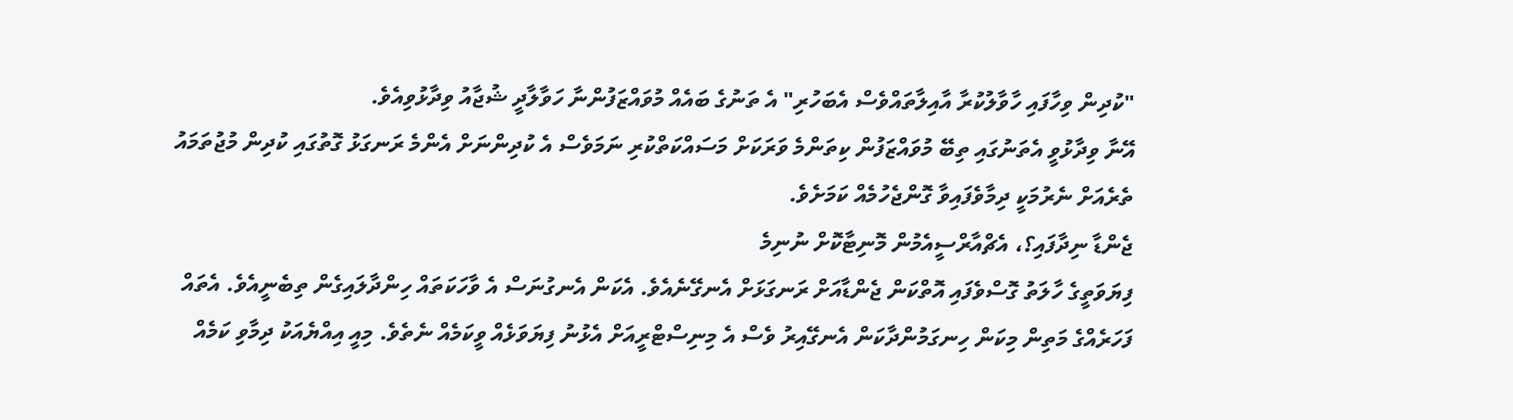"ކުދިން ވިހާފައި ހާވާލުކުރާ އާއިލާތައްވެސް އެބަހުރި" އެ ތަނުގެ ބައެއް މުވައްޒަފުންނާ ހަވާލާދީ ޝުޖާއު ވިދާޅުވިއެވެ.
އޭނާ ވިދާޅުވީ އެތަނުގައި ތިބޭ މުވައްޒަފުން ކިތަންމެ ވަރަކަށް މަސައްކަތްކުރި ނަމަވެސް އެ ކުދިންނަށް އެންމެ ރަނގަޅު ގޮތުގައި ކުދިން މުޖުތަމައު ތެރެއަށް ނެރުމަކީ ދިމާވެފައިވާ ގޮންޖެހުމެއް ކަމަށެވެ.
ޖެންޑާ ނިދާފައި؟، އެޗްއާރްސީއެމުން މޮނިޓާކޮށް ނުނިމެ
ފިޔަވަތީގެ ހާލަތު ގޮސްވެފައި އޮތްކަން ޖެންޑާއަށް ރަނގަޅަށް އެނގޭނެއެވެ. އެކަން އެނގުނަސް އެ ވާހަކަތައް ހިންދާލައިގެން ތިބެނީއެވެ. އެތައް ފަހަރެއްގެ މަތިން މިކަން ހިނގަމުންދާކަން އެނގޭއިރު ވެސް އެ މިނިސްޓްރީއަށް އެޅުނު ފިޔަވަޅެއް ވީކަމެއް ނެތެވެ. މިއީ އިއްޔެއަކު ދިމާވި ކަމެއް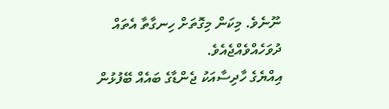ނޫނެވެ. މިކަން މިގޮތަށް ހިނގާތާ އެތައް ދުވަހެއްވެއްޖެއެވެ.
އިއްޔެގެ ހާދިސާއަކު ޖެންޑާގެ ބައެއް ބޭފުޅުން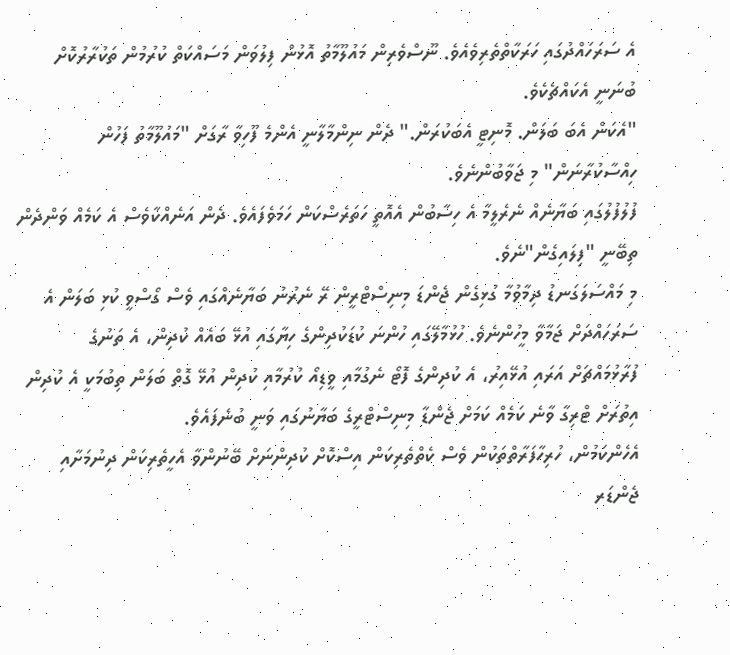އެ ސަރަހައްދުގައި ހަރަކާތްތެރިވެއެވެ. ނޫސްވެރިން މައުލޫމާތު އޮޅުން ފިލުވަން މަސައްކަތް ކުރުމުން ތަކުރާރުކޮށް ބުނަނީ އެކައްޗެކެވެ.
"އެކަން އެބަ ބަލަން. މޮނިޓީ އެބަކުރަން." ދެން ނިންމާލާނީ އެންމެ ފޫހިވާ ރާގަށް "މައުލޫމާތު ފަހުން ހިއްސާކުރާނަން" މި ޖަވާބުންނެވެ.
ފުލުފުލުގައި ބަޔާނެއް ނެރެލީމާ އެ ހިސާބުން އެއޮތީ ހަތަރެސްކަން ހަމަވެފައެވެ. ދެން އަނެއްކާވެސް އެ ކަމެއް ވަންދެން ތިބޭނީ "ފިލައިގެން"ނެވެ.
މި މައްސަލަގަނޑު ދިމާވުމާ ގުޅިގެން ޖެންޑަ މިނިސްޓްރީން ރޭ ނެރުނު ބަޔާނެއްގައި ވެސް ގޯސްވީ ކުޅި ބަލަން އެ ސަރަހައްދަށް ޖަމާވާ މީހުންނެވެ. ހުޅުމާލޭގައި ހުންނަ ކުޑަކުދިންގެ ހިޔާގައި އުޅޭ ބައެއް ކުދިން، އެ ތަނުގެ ފުރާޅުމައްޗަށް އަރައި އުޅޭއިރު، އެ ކުދިންގެ ފޮޓޯ ނެގުމާއި ވީޑިއޯ ކުރުމާއި ކުދިން އުޅޭ ގޮތް ބަލަން ތިބުމަކީ އެ ކުދިން އިތުރަށް ޓްރިގާ ވާނެ ކަމެއް ކަމަށް ޖެންޑާ މިނިސްޓްރީގެ ބަޔާނުގައި ވަނީ ބުނެފައެވެ.
އެހެންކަމުން، ހުރިހާފަރާތްތަކުން ވެސް ކެތްތެރިކަން އިސްކޮށް ކުދިންނަށް ބޭނުންވާ އެހީތެރިކަން ދިނުމަށާއި ޖެންޑަރ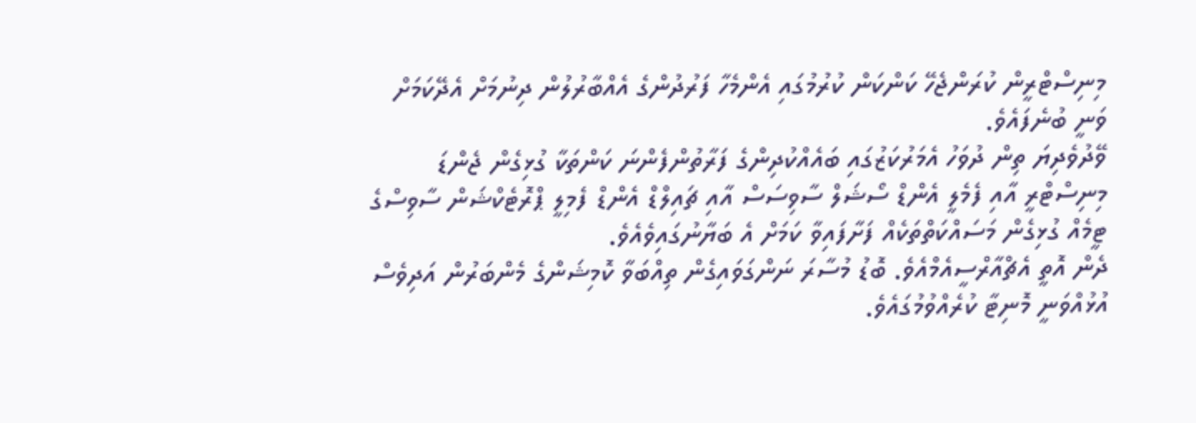މިނިސްޓްރީން ކުރަންޖެހޭ ކަންކަން ކުރުމުގައި އެންމެހާ ފަރުދުންގެ އެއްބާރުލުން ދިނުމަށް އެދޭކަމަށް ވަނީ ބުނެފައެވެ.
ވޭދުވެދިޔަ ތިން ދުވަހު އެމަރުކަޒުގައި ބައެއްކުދިންގެ ފަރާތުންފެންނަ ކަންތަކާ ގުޅިގެން ޖެންޑަ މިނިސްޓްރީ އާއި ފެމެލީ އެންޑް ސޯޝަލް ސާވިސަސް އާއި ޗައިލްޑް އެންޑް ފެމިލީ ޕްރޮޓެކްޝަން ސާވިސްގެ ޓީމެއް ގުޅިގެން މަސައްކަތްތަކެއް ފަށާފައިވާ ކަމަށް އެ ބަޔާނުގައިވެއެވެ.
ދެން އޮތީ އެޗްއާރްސީއެމްއެވެ. ބޮޑު މުސާރަ ނަންގަވައިގެން ތިއްބަވާ ކޮމިޝަންގެ މެންބަރުން އަދިވެސް އުޅުއްވަނީ މޮނިޓާ ކުރެއްވުމުގައެވެ.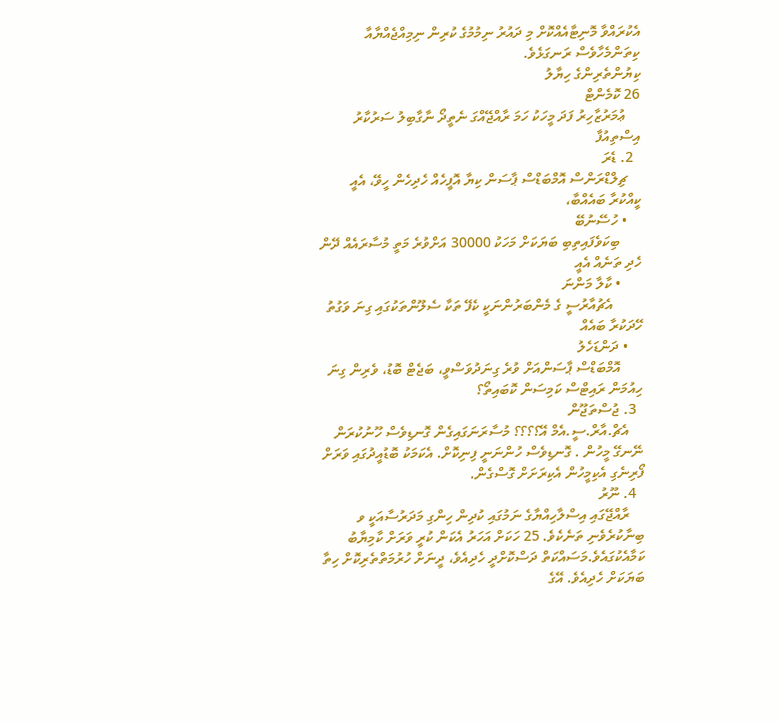އެކުރައްވާ މޮނިޓާއެއްކޮށް މި ދައުރު ނިމުމުގެ ކުރިން ނިމިއްޖެއްޔާއާ ކިތަންމެހާވެސް ރަނގަޅެވެ.
ކިޔުންތެރިންގެ ހިޔާލު
26 ކޮމެންޓް
    ޢުމަރުޒާހިރު ފަދަ މީހަކު ހަމަ ރާއްޖޭއްގަ ނެތީދޯ ނާގާބިލު ސަރުކާރު އިސްތިއުފާ
  2. ޑެރަ
    ޗިލްޑްރަންސް އޮމްބަޑްސް ޕާސަން ކިޔާ އޮފީހެއް ހެދިހެން ހީވޭ، އެއީ ކީއްކުރާ ބައެއްބާ،
    • ހުސޭނުބޭ
      ބިކަވެފައިތިބި ބަޔަކަށް މަހަކު 30000 އަށްވުރެ މަތީ މުސާރައެއް ދޭން ހެދި ތަނެއް އެއީ
      • ކާލާ މަންނަ
        އެޗުއާރުސީ ގެ މެންބަރުންނަކީ ކެފޭ ތަކާ ސެލޫންތަކުގައި ގިނަ ވަގުތު ހޭދަކުރާ ބައެއް
    • ދަންޑަހެލު
      އޮމްބަޑްސް ޕާސަންއަށް ވުރެ ގިނަދުވަސްވީ، ބަޖެޓް ބޮޑު، ވެރިން ގިނަ ހިއުމަން ރައިޓްސް ކަމިސަން ކޮބައިތޯ؟
  3. ޖުސްތަޖޫން
    އެޗް.އާރް.ސީ.އެމް އޭ؟؟؟؟ މުސާރަނަގައިގެން ގޮނޑިވެސް ހޫނުކުރަން ނޭނގޭ މީހުން . ގޮނޑިވެސް ހުންނަނީ ފިނިކޮށް. އެކަމަކު ބޮޑުއީދުގައި ވަރަށް ފޯރިނެގި އެކިމީހުން އެކިރަށަށް ގޮސްގެން.
  4. ނޫރު
    ރާއްޖޭގައި އިސްލާހިއްޔާގެ ނަމުގައި ކުދިން ހިންގި މަދަރުސާއަކީ ވ ބިނާކުރެވެނި ތަނެކެވެ. 25 ހަކަށް އަހަރު އެކަން ކުރީ ވަރަށް ކާމިޔާބު ކަމާއެކުގައެވެ.މަސައްކަތް ދަސްކޮށްދީ ހެދިއެވެ، ދީނަށް ހުރުމަތްތެރިކޮށް ހިތާ ބަޔަކަށް ހެދިއެވެ. އޭގެ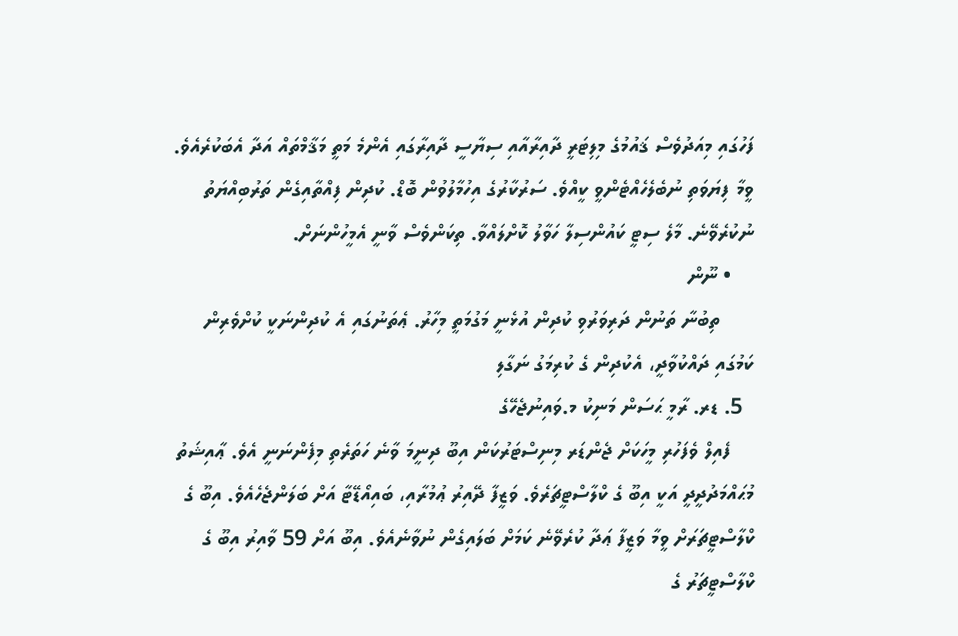ފަހުގައި މިއަދުވެސް ޤައުމުގެ މިލިޓަރީ ދާއިރާއާއި ސިޔާސީ ދާއިރާގައި އެންމެ މަތީ މަޤާމްތައް އަދާ އެބަކުރެއެވެ. ވީމާ ފިޔަވަތި ނުބެލެހެއްޓެންވީ ކީއްވެ. ސަރުކާރުގެ އިހުމާލުވުން ބޮޑް. ކުދިން ފިއްތާއިގެން ތަރުބިއްޔަތު ނުކުރެވޭނެ. މާލެ ސިޓީ ކައުންސިލާ ހަވާލު ކޮށްލައްވާ. ތިކަންވެސް ވާނީ އެމީހުންނަށް.
    • ނޫން
      ތިބުނާ ތަނުން ދަރިވަރުވި ކުދިން އުޅެނީ މަގުމަތީ މިހާރު. ޢެތަނުގައި އެ ކުދިންނަކީ ކުށްވެރިން ކަމުގައި ދައްކުވާދީ، އެކުދިން ގެ ކުރިމަގު ނަގާލި
  5. ޑރ. ރާމީ ޙަސަން މަނިކު މ.ވައިނުޖެހޭގެ
    ފެއިލް ވެފަހުރި މީހަކަށް ޖެންޑަރ މިނިސްޓަރުކަން އިބޫ ދިނީމަ ވާނެ ހަތަރެތި މިފެންނަނީ އެވެ. ޢާއިޝަތު މުޙައްމަދުދީދީ އަކީ އިބޫ ގެ ކްލާސްޓީޗަރެވެ. ވަޒީފާ ދޭއިރު ޢުމުރާއި، ބައިއޯޑޭޓާ އަށް ބަލަންޖެހެއެވެ. އިބޫ ގެ ކްލާސްޓީޗަރަށް ވީމާ ވަޒީފާ ޢަދާ ކުރެވޭނެ ކަމަށް ބަލައިގެން ނުވާނެއެވެ. އިބޫ އަށް 59 ވާއިރު އިބޫ ގެ ކްލާސްޓީޗަރު ގެ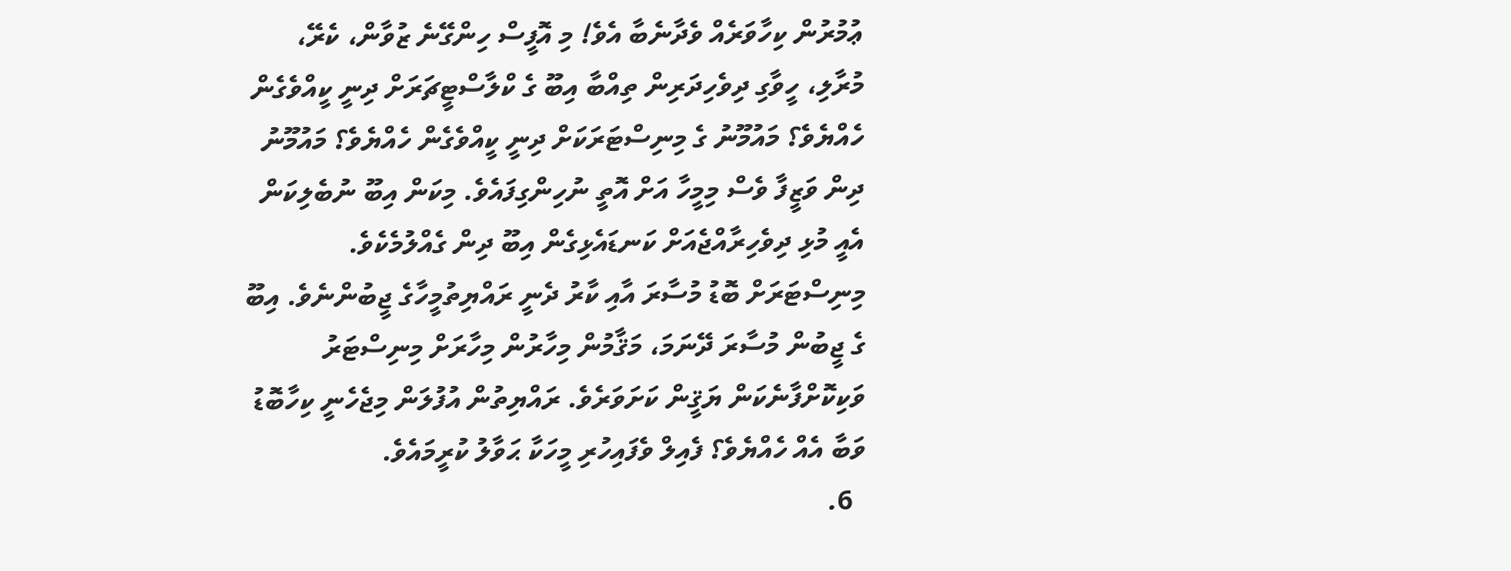ޢުމުރުން ކިހާވަރެއް ވެދާނެބާ އެވެ! މި އޮފީސް ހިންގޭނެ ޒުވާން، ކެރޭ، މުރާލި، ހީވާގި ދިވެހިދަރިން ތިއްބާ އިބޫ ގެ ކްލާސްޓީޗަރަށް ދިނީ ކީއްވެގެން ހެއްޔެވެ؟ މައުމޫނު ގެ މިނިސްޓަރަކަށް ދިނީ ކީއްވެގެން ހެއްޔެވެ؟ މައުމޫނު ދިން ވަޒީފާ ވެސް މިމީހާ އަށް އޮތީ ނުހިންގިފައެވެ. މިކަން އިބޫ ނުބެލިކަން އެއީ މުޅި ދިވެހިރާއްޖެއަށް ކަނޑައެޅިގެން އިބޫ ދިން ގެއްލުމެކެވެ. މިނިސްޓަރަށް ބޮޑު މުސާރަ އާއި ކާރު ދެނީ ރައްޔިތުމީހާގެ ޖީބުންނެވެ. އިބޫ ގެ ޖީބުން މުސާރަ ދޭނަމަ، މަޤާމުން މިހާރުން މިހާރަށް މިނިސްޓަރު ވަކިކޮށްފާނެކަން ޔަޤީން ކަށަވަރެވެ. ރައްޔިތުން އުފުލަން މިޖެހެނީ ކިހާބޮޑު ވަބާ އެއް ހެއްޔެވެ؟ ފެއިލް ވެފައިހުރި މީހަކާ ޙަވާލު ކުރީމައެވެ.
  6.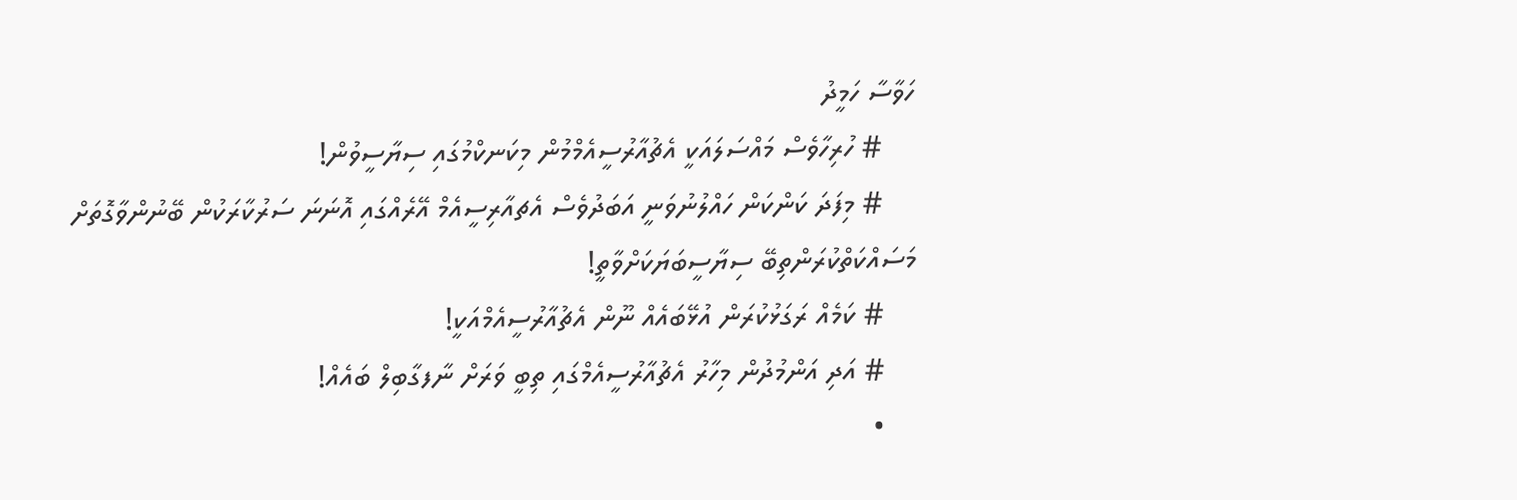ހަވާސާ ހަމީދު
    # ހުރިހާވެސް މައްސަލައަކީ އެޗުއާރުސީއެމްމުން މިކަނކްމުގައި ސިޔާސީވުން!
    # މިފަދަ ކަންކަން ހައްލުނުވަނީ އަބަދުވެސް އެޗއާރިސީއެމް އޭރެއްގައި އޮނަނަ ސަރުކާރަކުން ބޭނުންވާގޮތަށް މަސައްކަތްކުރަންތިބޭ ސިޔާސީބަޔަކަށްވާތީ!
    # ކަމެއް ރަގަޅުކުރަން އުޅޭބައެއް ނޫން އެޗުއާރުސީއެމްއަކީ!
    # އަދި އަންމުދުން މިހާރު އެޗުއާރުސީއެމްގައި ތިބީ ވަރަށް ނާފގާބިލް ބައެއް!
    •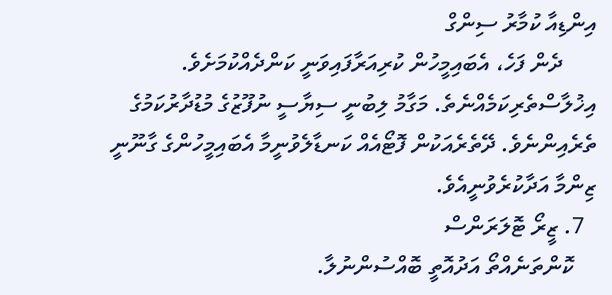އިންޑިއާ ކުމާރު ސިންގް
      ދެން ފަހެ، އެބައިމީހުން ކުރިއަރާފައިވަނީ ކަންދެއްކުމަށެވެ. އިޚުލާސްތެރިކަމެއްނެތެ. މަގާމު ލިބުނީ ސިޔާސީ ނުފޫޒުގެ މުޑުދާރުކަމުގެ ތެރެއިންނެވެ. ދޭތެރެއަކުން ފޮޓޯއެއް ކަނޑާލެވުނީމާ އެބައިމީހުންގެ ގާނޫނީ ޒިންމާ އަދާކުރެވުނީއެވެ.
  7. ޒީރޯ ޓޮލަރަންސް
    ކޮންތަނެއްތޯ އަދުއޮތީ ބޮއްސުންނުލާ.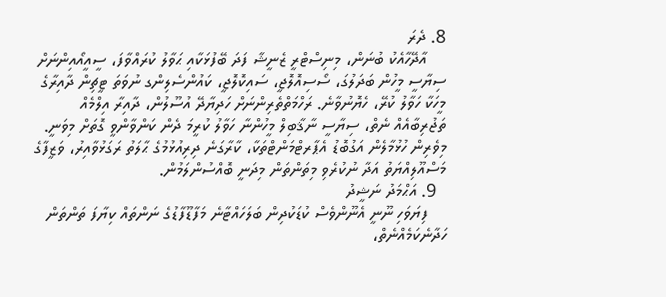8. ދެރަ
    އާދޭހާއެކު ބުނަން، މިނިސްޓްރީ ޒެނީޝާ ފަދަ ބޭފުޅަކާއި ޙަވާލު ކުރައްވާފަ، ސީއީއޯއިންނަށް ސިޔާސީ މީހުން ބަދަލުގަ، ސޯސިއޮލޮޖީ، ސައިކޮލޮޖީ، ކައުންސެލިންގ ނުވަތަ ޓީޗިން ދާއިރާގެ މީހަކާ ހަވާލު ކުރޭ، ހެޔޮނުވާނެ. ރަހްމަތްތެރިންނަށް ހަދިޔާދޭ އުސޫލުން، ދާއިރާ އިލްމެއް ތަޖުރިބާއެއް ނެތް، ސިޔާސީ ނާޤާބިލް މީހުންނާ ހަވާލު ކުރީމަ ދެން ކަންވާންވީ ގޮތަށް މިވަނީ. މިވެރިން ހުޅުމާލެން އަގުބޮޑު އެޕާރޓްމަންޓްތަކާ، ކާރާގަނެ ދިރިއުޅުމުގެ ޙާލަތު ރަގަޅުވާއިރު، ވަޒީފާގެ މަސްއޫލިއްޔަތު އަދާ ނުކުރެވި މިތަންތަން މިދަނީ ބޮއްސުންލަމުން.
  9. އަޙްމަދު ނަޝީދު
    ފިޔަވަހި ނޫނީ އެނޫންވެސް ކުޑަކުދިން ބަލަހައްޓާނެ މަފާޑޫފާޑުގެ ނަންތައް ކިޔާފަ ތަންތަން ހަދާނެކަމެއްނެތް،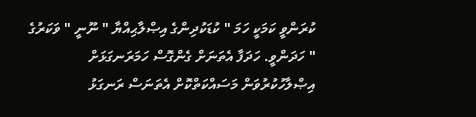ކުރަންވީ ކަމަކީ ހަމަ " ކުޑަކުދިންގެ އިޞްލާޙިއްޔާ " ނޫނީ " ވަކަރުގެ " ހަދަންވީ. ހަދަފާ އެތަނަށް ގެންގޮސް ހަމަރަނގަޅަށް އިޞްލާހުކުރުވަން މަސައްކަތްކޮށް އެތަނަސް ރަނގަޅު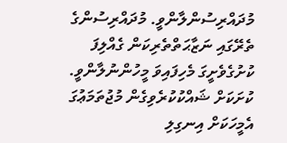މުދައްރިސުންލާންވީ. މުދައްރިސުންގެ ތެރޭގައި ނަޒާޙަތްތެރިކަން ގެއްލިފަ ކުށުގެވެށީގަ މެހިފައިވަ މީހުންނުލާންވީ. ކުށަކަށް ޝައްކުކުރެވިގެން މުޖުތަމަޢުގަ އެމީހަކަށް އިނގިލި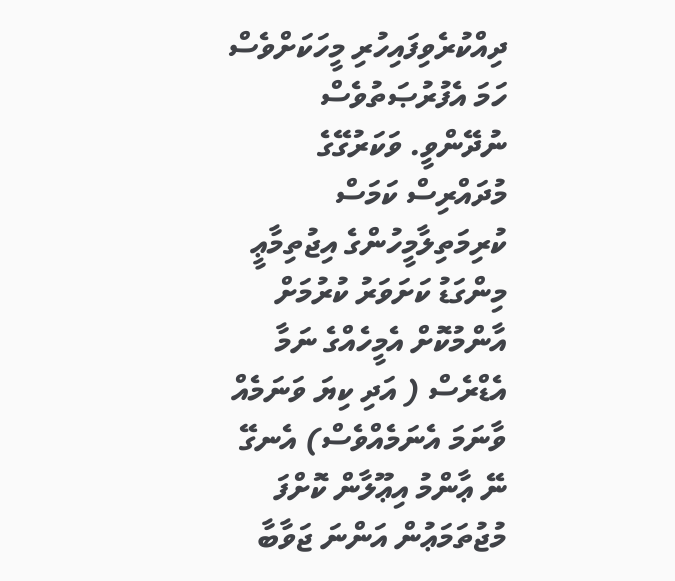ދިއްކުރެވިފައިހުރި މީހަކަށްވެސް ހަމަ އެފުރުޞަތުވެސް ނުދޭންވީ. ވަކަރުގޭގެ މުދައްރިސް ކަމަސް ކުރިމަތިލާމީހުންގެ އިޖުތިމާޢީ މިންގަޑު ކަށަވަރު ކުރުމަށް އާންމުކޮށް އެމީހެއްގެ ނަމާ އެޑްރެސް ( އަދި ކިޔަ ވަނަމެއް ވާނަމަ އެނަމެއްވެސް) އެނގޭ ނޭ ޢާންމު އިޢޫލާން ކޮށްފަ މުޖުތަމަޢުން އަންނަ ޖަވާބާ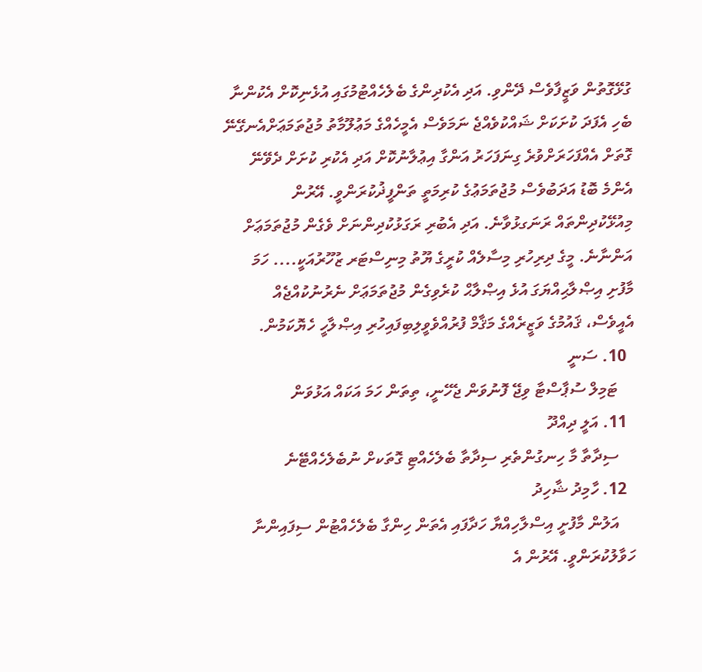ގުޅޭގޮތުން ވަޒީފާވެސް ދޭންވި. އަދި އެކުދިންގެ ބެލެހެއްޓުމުގައި އުޅެނިކޮށް އެކުންނާ ބެހި އެފަދަ ކުށަކަށް ޝައްކުވެއްޖެ ނަމަވެސް އެމީހެއްގެ މަޢުލޫމާތު މުޖުތަމަޢަށްއެނގޭނޭ ގޮތަށް އެއްފަހަރަށްވުރެ ގިނަފަހަރު އަންގާ އިޢުލާނުކޮށް އަދި އެކުރި ކުށަށް ދެވޭނޭ އެންމެ ބޮޑު އަދަބުވެސް މުޖުތަމަޢުގެ ކުރިމަތީ ތަންފީޛުކުރަންވީ. އޭރުން މިއުޅޭކުދިންތައް ރަނަގޅުވާނެ. އަދި އެބުރި ރަގަޅުކުދިންނަށް ވެގެން މުޖުތަމަޢަށް އަންނާނެ. މީގެ ދިރިހުރި މިސާލެއް ކުރީގެ ޔޫތު މިނިސްޓަރ ޒުހޫރުއަކީ.... ހަމަ މާފުށި އިޞްލާޙިއްޔަގަ އުޅެ އިޞްލާޙް ކުރެވިގެން މުޖުތަމަޢަށް ނެރުނުކުއްޖެއް އެއީވެސް، ޤައުމުގެ ވަޒީރެއްގެ މަޤާމް ފުރުއްވެވީލިބިފައިހުރި އިޞްލާހީ ހެޔޮކަމުން.
  10. ސަނީ
    ޓަމިލް ސުޕާސްޓާ ވިޖޭ ފޮނުވަން ޖެހޭނީ، ތިތަން ހަމަ އަކައް އަޅުވަން
  11. އަލީ ދިއްދޫ
    ސިދާތާ މާ ހިނގުންތެރި ސިދާތާ ބެލެހެއްޓި ގޮތަކށް ނުބެލެހެއްޓޭނެ
  12. ހާމިދު ޝާހިދު
    އަލުން މާފުށީ އިސްލާހިއްޔާ ހަދާފައި އެތަން ހިންގާ ބެލެހެއްޓުން ސިފައިންނާ ހަވާލުކުރަންވީ. އޭރުން އެ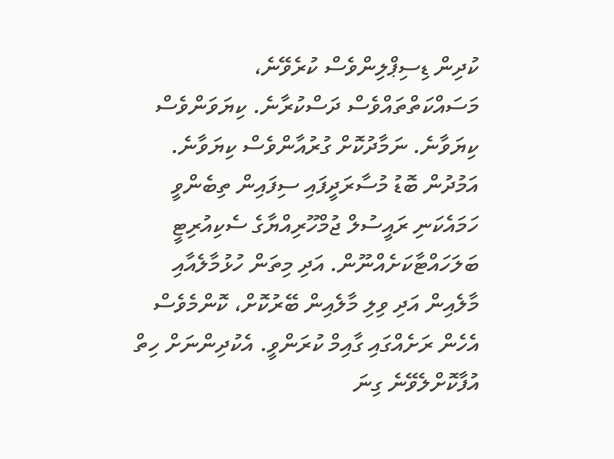ކުދިން ޑިސިޕްލިންވެސް ކުރެވޭނެ، މަސައްކަތްތައްވެސް ދަސްކުރާނެ. ކިޔަވަންވެސް ކިޔަވާނެ. ނަމާދުކޮށް ގުރުއާންވެސް ކިޔަވާނެ. އަމުދުން ބޮޑު މުސާރަދީފައި ސިފައިން ތިބެންވީ ހަމައެކަނި ރައީސުލް ޖުމްހޫރިއްޔާގެ ސެކިއުރިޓީ ބަލަހައްޓާކަށެއްނޫން. އަދި މިތަން ހުޅުމާލެއާއި މާލެއިން އަދި ވިލި މާލެއިން ބޭރުކޮށް، ކޮންމެވެސް އެހެން ރަށެއްގައި ގާއިމް ކުރަންވީ. އެކުދިންނަށް ހިތް އުފާކޮށްލެވޭނެ ގިނަ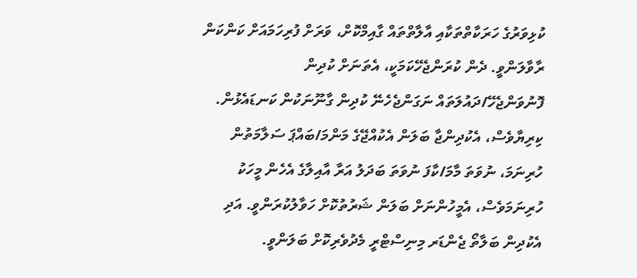ކުޅިވަރުގެ ހަރަކާތްތަކާއި އާލާތްތައް ގާއިމްކޮށް، ވަރަށް ފުރިހަމައަށް ކަންކަން ރާވާލަންވީ. ދެން ކުރަންޖެހޭކަމަކީ، އެތަނަށް ކުދިން ފޮނުވަންޖެހޭ/ދައުލަތައް ނަގަންޖެހެނޭ ކުދިން ގާނޫނަކުން ކަނޑައެޅުން. ކިރިޔާވެސް، އެކުދިންޖާ ބަލަން އެކުއްޖޭގެ މަންމަ/ބައްޕަ ސަލާމަތުން ހުރިނަމަ، ނުވަތަ މާމަ/ކާފަ ނުވަތަ ބަދަލު އަރާ އާއިލާގެ އެހެން މީހަކު ހުރިނަމަވެސް، އެމީހުންނަށް ބަލަން ޝަރުތުކޮށް ހަވާލުކުރަންވީ. އަދި އެކުދިން ބަލާތޯ ޖެންޑަރ މިނިސްޓްރީ މެދުވެރިކޮށް ބަލަންވީ.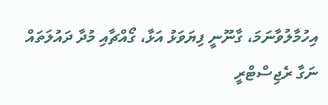އިހުމާލުވާނަމަ، ގާނޫނީ ފިޔަވަޅު އަޅާ، ގޯއްޗާއި މުދާ ދައުލަތައް ނަގާ ރެޖިސްޓްރީ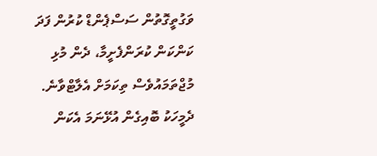ވަގުތީގޮތުން ސަސްޕެންޑް ކުރުން ފަދަ ކަންކަން ކުރަންފެށީމާ، ދެން މުޅި މުޖްތަމައުވެސް ތިކަމަށް އެލާޓްވާނެ. ދެމީހަކު ބޮއިގެން އުޅޭނަމަ އެކަން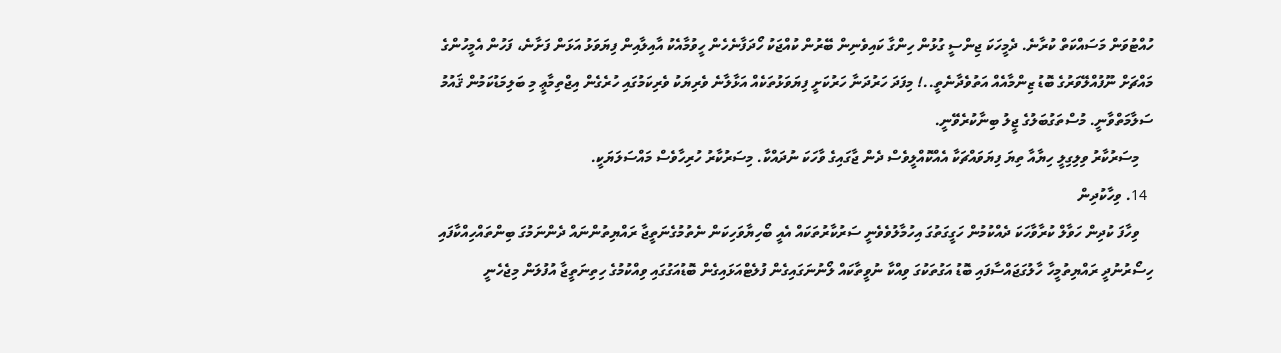ހުއްޓުވަން މަސައްކަތް ކުރާނެ. ދެމީހަކަ ޖިންސީ ގުޅުން ހިންގާ ކައިވެނިން ބޭރުން ކުއްޖަކު ހޯދަފާނެހެން ހީވުމާއެކު އާއިލާއިން ފިޔަވަޅު އަޅަން ފަށާނެ، ފަހުން އެމީހުންގެ މައްޗަށް ނޫފުއްލޭވަރުގެ ބޮޑު ޒިންމާއެއް އަތުވެދާނެތީ..! މިފަދަ ހަރުދަނާ ހަރުކަށީ ފިޔަވަޅުތަކެއް އަޅާލާނެ ވެރިޔަކު ވެރިކަމުގައި ހުރެގެން އިޖްތިމާޢީ މި ބަލިމަޑުކަމުން ޤައުމު ސަލާމަތްވާނީ. މުސްތަގުބަލުގެ ޖީލު ބިނާކުރެވޭނީ.
    މިސަރުކާރު ވިލިގިލީ ހިޔާއާ ތިޔަ ފިޔަވައްޗަކާ އެއްކޮއްލީވެސް ދެން ޖާގައިގެ ވާހަކަ ނުދައްކާ. މިސަރުކާރު ހުރިހާވެސް މައްސަލަޔަކީ.
  14. ވިހާކުދިން
    ވިހާފަ ކުދިން ހަވާލް ކުރާވާހަކަ ދެއްކުމުން ހަގީގަތުގަ އިހުމާލުވެވެނީ ސަރުކާރުތަކައް އެއީ ބޯހިޔާވަހިކަން ނެތުމުގެނަތީޖާ ރައްޔިތުންނައް ދެންނަމުގަ ބިންތައްހިއްކާފައި ހިސޯރުނުދީ ރައްޔިތުމީހާ ހާލުގަޖައްސާފައި ބޮޑު އަގުތަކުގަ ވިއްކާ ނުވީތާކައް ލޯނުނަގައިގެން ފުލެޓްއަޅައިގެން ބޮޑުއަގުގައި ވިއްކުމުގެ ހިތިނަތީޖާ އުފުލަން މިޖެހެނީ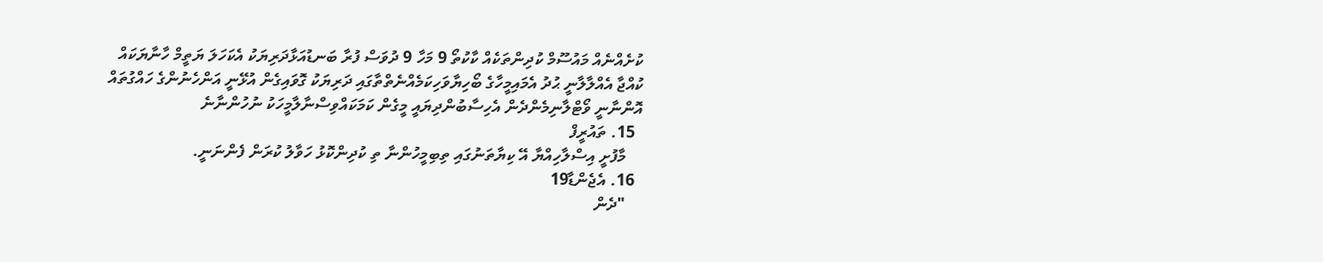ކުށެއްނެއް މައުސޫމް ކުދިންތަކެއް ކާކުތޯ 9 މަހާ 9 ދުވަސް ފުރާ ބަނޑުއަޅާދަރިޔަކު އެކަހަލަ ޔަތީމް ހާނާޔަކައް ކުއްޖާ އެއްލާލާނީ ޙުދު އެމައިމީހާގެ ބޯހިޔާވަހިކަމެއްނެތްތާގައި ދަރިޔަކު ގޮވައިގެން އުޅޭނީ އަންހެނުންގެ ހައްގުތައް އޮންނާނީ ވޯޓްލާނިމެންދެން އެހިސާބުންދިޔައީ މީގެން ކަމަކައްވިސްނާލާމީހަކު ނުހުންނާނެ
  15. ތައުރީފް
    މާފުށީ އިސްލާހިއްޔާ އޭ ކިޔާތަނުގައި ތިބިމީހުންނާ ތި ކުދިންކޮޅު ހަވާލު ކުރަން ފެންނަނީ.
  16. އެޖެންޑާ19
    "ދެން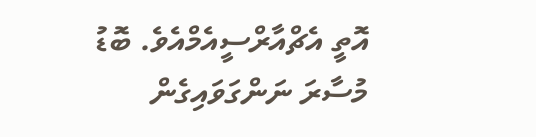އޮތީ އެޗްއާރްސީއެމްއެވެ. ބޮޑު މުސާރަ ނަންގަވައިގެން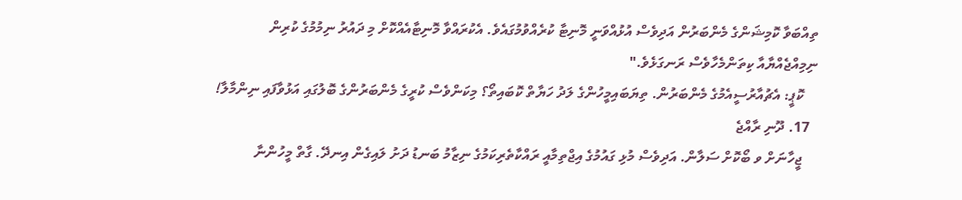ތިއްބަވާ ކޮމިޝަންގެ މެންބަރުން އަދިވެސް އުޅުއްވަނީ މޮނިޓާ ކުރެއްވުމުގައެވެ. އެކުރައްވާ މޮނިޓާއެއްކޮށް މި ދައުރު ނިމުމުގެ ކުރިން ނިމިއްޖެއްޔާއާ ކިތަންމެހާވެސް ރަނގަޅެވެ."
    ކޮޕީ: އެޗުއާރުސީއެމުގެ މެންބަރުން. ތިޔަބައިމީހުންގެ ލަދު ހަޔާތް ކޮބައިތޯ؟ މިކަންވެސް ކުރީގެ މެންބަރުންގެ ބޮލުގައި އަޅުވާފައި ނިންމާލާ!
  17. ދޫނި ރާއްޖެ
    ޖީހާނަށް ވ ބޯކޮށް ސަލާން. އަދިވެސް މުޅި ގައުމުގެ އިޖްތިމާއީ ރައްކާތެރިކަމުގެ ނިޒާމު ބަނޑު ދަށު ލައިގެން އިނދޭ. ގާތް މީހުންނާ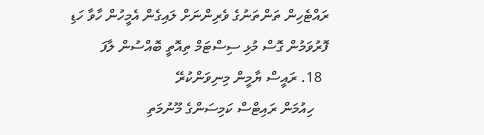ރައްޓެހިން ތަންތަނުގެ ވެރިންނަށް ލައިގެން އެމީހުން ހާވާ ހަޑި ފޮރުވަމުން ގޮސް މުޅި ސިސްޓަމް ތިއޮތީ ބޮއްސުން ލާފަ
  18. ރައީސް ޔާމީން މިނިވަންކުރޭ
    ހިއުމަން ރައިޓްސް ކަމިސަންގެ މޫނުމަތި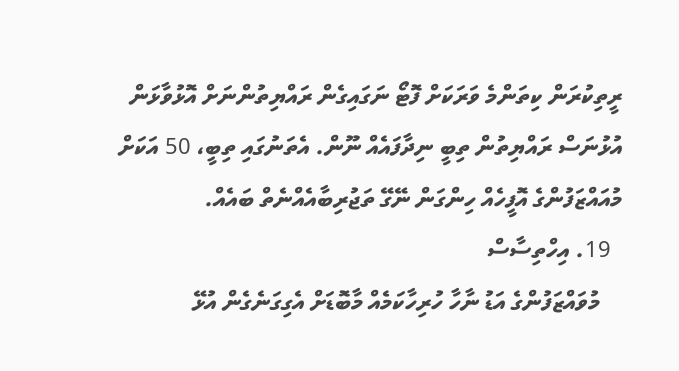ރީތިކުރަން ކިތަންމެ ވަރަކަށް ފޮޓޯ ނަގައިގެން ރައްޔިތުންނަށް އޮޅުވާޅަން އުޅުނަސް ރައްޔިތުން ތިބީ ނިދާފައެއް ނޫން. އެތަނުގައި ތިބީ، 50 އަކަށް މުއައްޒަފުންގެ އޮފީހެއް ހިންގަން ނޭގޭ ތަޖުރިބާއެއްނެތް ބައެއް.
  19. އިހްތިސާސް
    މުވައްޒަފުންގެ އަޑު ނާހާ ހުރިހާކަމެއް މާބޮޑަށް އެގިގަނެގެން އުޅޭ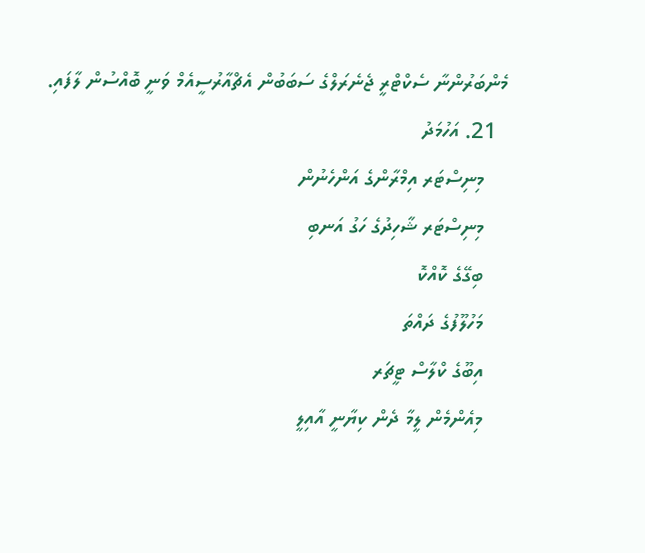މެންބަރުންނާ ސެކްޓްރީ ޖެނެރަލްގެ ސަބަބުން އެޗްއާރުސީއެމް ވަނީ ބޮއްސުން ލާފައި.
  21. އަހުމަދު
    މިނިސްޓަރ އިމްރާންގެ އަންހެނުން
    މިނިސްޓަރ ޝާހިދުގެ ހަގު އަނބި
    ބިގޭގެ ކޮއްކޮ
    މަހުލޫފުގެ ދައްތަ
    އިބޫގެ ކްލާސް ޓީޗަރ
    މިއެންމެން ލީމާ ދެން ކިޔާނީ އާއިލީ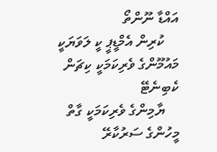އައްޑާ ނޫންތޯ
    ކުރިން އެމްޑީޕީ ކީ ލަވަޔަކީ މައުމޫންގެ ވެރިކަމަކީ ކިޗަން ކެބިނެޓޭ
    ޔާމިންގެ ވެރިކަމަކީ ގާތް މީހުންގެ ސަރުކާރޭ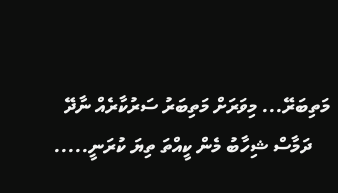މަތިބަރޭ... މިވަރަށް މަތިބަރު ސަރުކާރެއް ނާދޭ
    ދަމާސް ޝިހާބު މެން ކީއްތަ ތިޔަ ކުރަނީ.....